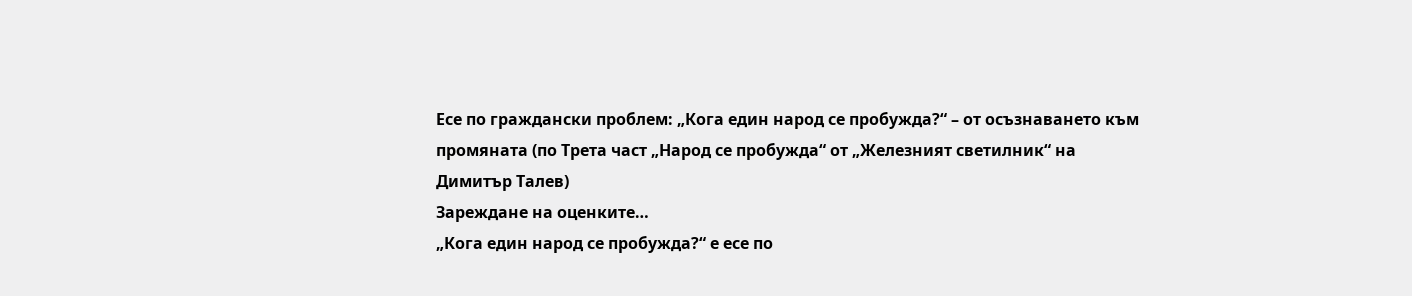Есе по граждански проблем: „Кога един народ се пробужда?“ – от осъзнаването към промяната (по Трета част „Народ се пробужда“ от „Железният светилник“ на Димитър Талев)
Зареждане на оценките…
„Кога един народ се пробужда?“ е есе по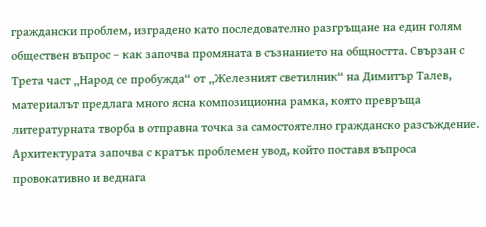граждански проблем, изградено като последователно разгръщане на един голям обществен въпрос – как започва промяната в съзнанието на общността. Свързан с Трета част „Народ се пробужда“ от „Железният светилник“ на Димитър Талев, материалът предлага много ясна композиционна рамка, която превръща литературната творба в отправна точка за самостоятелно гражданско разсъждение.
Архитектурата започва с кратък проблемен увод, който поставя въпроса провокативно и веднага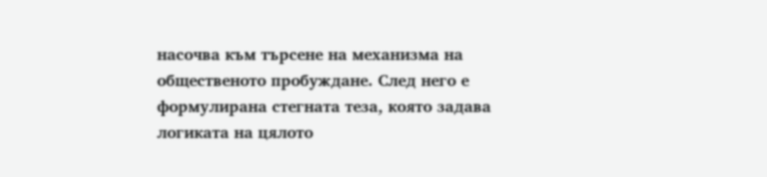насочва към търсене на механизма на общественото пробуждане. След него е формулирана стегната теза, която задава логиката на цялото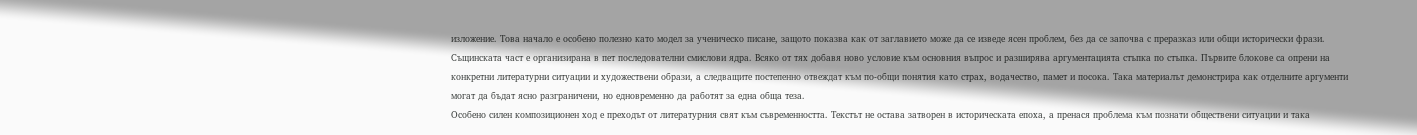изложение. Това начало е особено полезно като модел за ученическо писане, защото показва как от заглавието може да се изведе ясен проблем, без да се започва с преразказ или общи исторически фрази.
Същинската част е организирана в пет последователни смислови ядра. Всяко от тях добавя ново условие към основния въпрос и разширява аргументацията стъпка по стъпка. Първите блокове са опрени на конкретни литературни ситуации и художествени образи, а следващите постепенно отвеждат към по-общи понятия като страх, водачество, памет и посока. Така материалът демонстрира как отделните аргументи могат да бъдат ясно разграничени, но едновременно да работят за една обща теза.
Особено силен композиционен ход е преходът от литературния свят към съвременността. Текстът не остава затворен в историческата епоха, а пренася проблема към познати обществени ситуации и така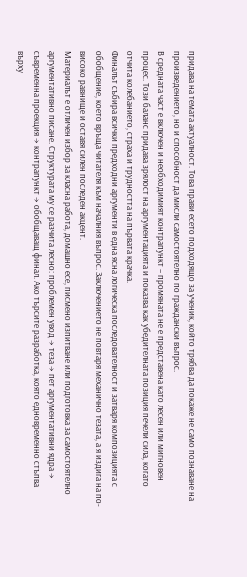придава на темата актуалност. Това прави есето подходящо за ученик, който трябва да покаже не само познаване на произведението, но и способност да мисли самостоятелно по граждански въпрос.
В средната част е включен и необходимият контрапункт – промяната не е представена като лесен или мигновен процес. Този баланс придава зрялост на аргументацията и показва как убедителната позиция печели сила, когато отчита колебанието, страха и трудността на първата крачка.
Финалът събира всички предходни аргументи в една ясна логическа последователност и затваря композицията с обобщение, което връща читателя към началния въпрос. Заключението не повтаря механично тезата, а я издига на по-високо равнище и оставя силен последен акцент.
Материалът е отличен избор за класна работа, домашно есе, писмено изпитване или подготовка за самостоятелно аргументативно писане. Структурата му се разчита лесно: проблемен увод → теза → пет аргументативни ядра → съвременна проекция → контрапункт → обобщаващ финал. Ако търсите разработка, която едновременно стъпва върху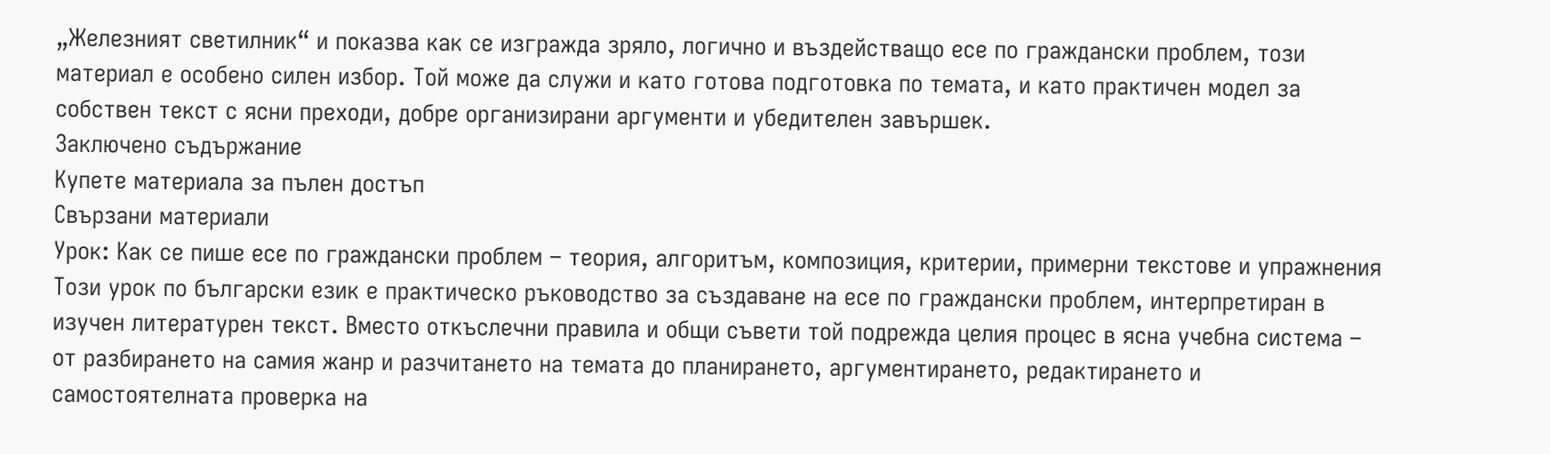„Железният светилник“ и показва как се изгражда зряло, логично и въздействащо есе по граждански проблем, този материал е особено силен избор. Той може да служи и като готова подготовка по темата, и като практичен модел за собствен текст с ясни преходи, добре организирани аргументи и убедителен завършек.
Заключено съдържание
Купете материала за пълен достъп
Свързани материали
Урок: Как се пише есе по граждански проблем – теория, алгоритъм, композиция, критерии, примерни текстове и упражнения
Този урок по български език е практическо ръководство за създаване на есе по граждански проблем, интерпретиран в изучен литературен текст. Вместо откъслечни правила и общи съвети той подрежда целия процес в ясна учебна система – от разбирането на самия жанр и разчитането на темата до планирането, аргументирането, редактирането и самостоятелната проверка на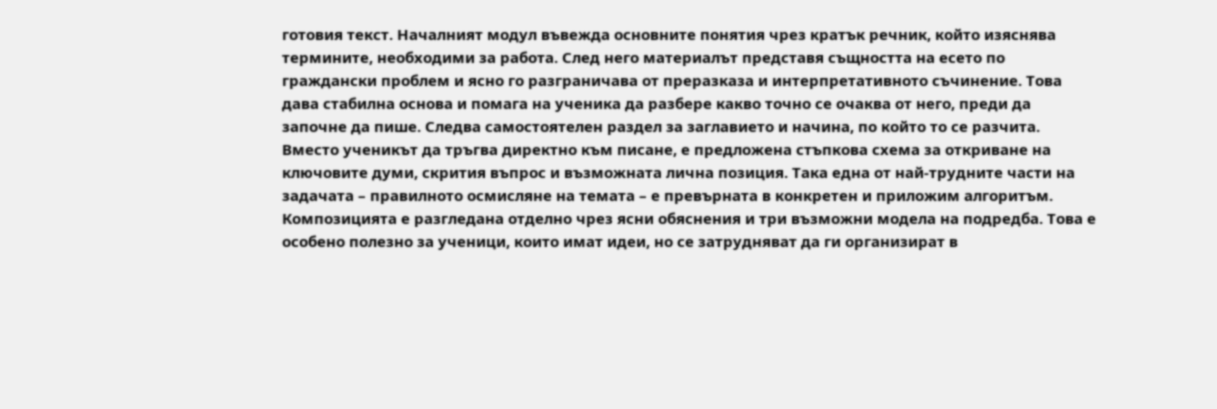готовия текст. Началният модул въвежда основните понятия чрез кратък речник, който изяснява термините, необходими за работа. След него материалът представя същността на есето по граждански проблем и ясно го разграничава от преразказа и интерпретативното съчинение. Това дава стабилна основа и помага на ученика да разбере какво точно се очаква от него, преди да започне да пише. Следва самостоятелен раздел за заглавието и начина, по който то се разчита. Вместо ученикът да тръгва директно към писане, е предложена стъпкова схема за откриване на ключовите думи, скрития въпрос и възможната лична позиция. Така една от най-трудните части на задачата – правилното осмисляне на темата – е превърната в конкретен и приложим алгоритъм. Композицията е разгледана отделно чрез ясни обяснения и три възможни модела на подредба. Това е особено полезно за ученици, които имат идеи, но се затрудняват да ги организират в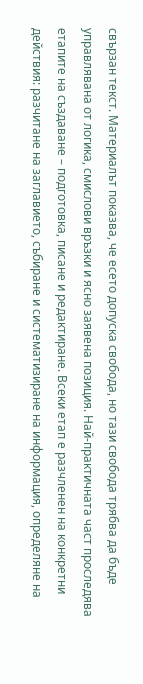свързан текст. Материалът показва, че есето допуска свобода, но тази свобода трябва да бъде управлявана от логика, смислови връзки и ясно заявена позиция. Най-практичната част проследява етапите на създаване – подготовка, писане и редактиране. Всеки етап е разчленен на конкретни действия: разчитане на заглавието, събиране и систематизиране на информация, определяне на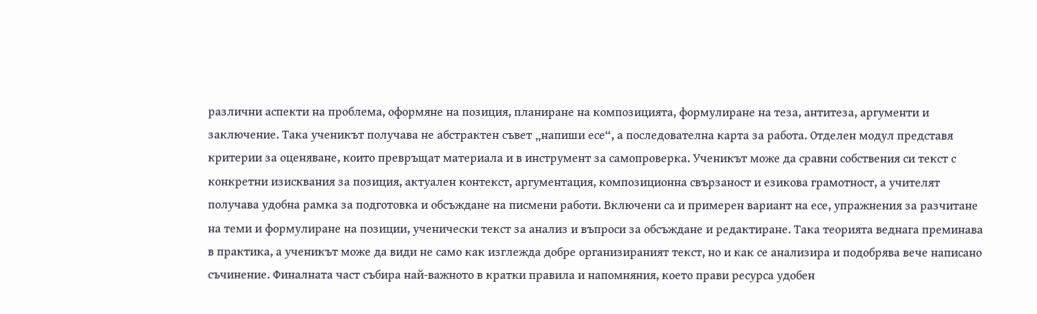различни аспекти на проблема, оформяне на позиция, планиране на композицията, формулиране на теза, антитеза, аргументи и заключение. Така ученикът получава не абстрактен съвет „напиши есе“, а последователна карта за работа. Отделен модул представя критерии за оценяване, които превръщат материала и в инструмент за самопроверка. Ученикът може да сравни собствения си текст с конкретни изисквания за позиция, актуален контекст, аргументация, композиционна свързаност и езикова грамотност, а учителят получава удобна рамка за подготовка и обсъждане на писмени работи. Включени са и примерен вариант на есе, упражнения за разчитане на теми и формулиране на позиции, ученически текст за анализ и въпроси за обсъждане и редактиране. Така теорията веднага преминава в практика, а ученикът може да види не само как изглежда добре организираният текст, но и как се анализира и подобрява вече написано съчинение. Финалната част събира най-важното в кратки правила и напомняния, което прави ресурса удобен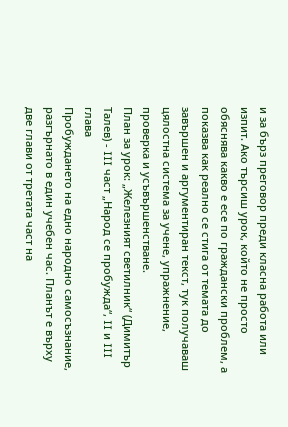и за бърз преговор преди класна работа или изпит. Ако търсиш урок, който не просто обяснява какво е есе по граждански проблем, а показва как реално се стига от темата до завършен и аргументиран текст, тук получаваш цялостна система за учене, упражнение, проверка и усъвършенстване.
План за урок: „Железният светилник“ (Димитър Талев) - III част „Народ се пробужда“, II и III глава
Пробуждането на едно народно самосъзнание, разгърнато в един учебен час. Планът е върху две глави от третата част на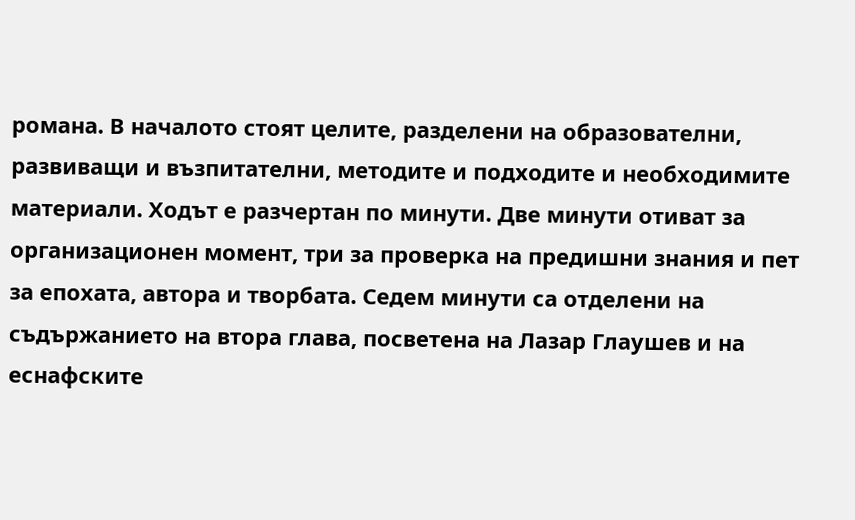романа. В началото стоят целите, разделени на образователни, развиващи и възпитателни, методите и подходите и необходимите материали. Ходът е разчертан по минути. Две минути отиват за организационен момент, три за проверка на предишни знания и пет за епохата, автора и творбата. Седем минути са отделени на съдържанието на втора глава, посветена на Лазар Глаушев и на еснафските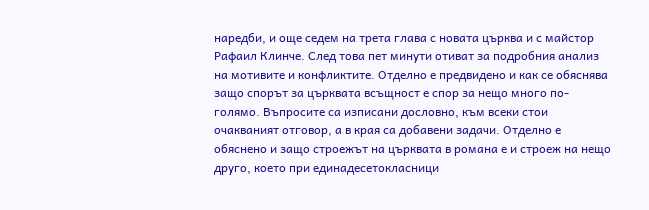наредби, и още седем на трета глава с новата църква и с майстор Рафаил Клинче. След това пет минути отиват за подробния анализ на мотивите и конфликтите. Отделно е предвидено и как се обяснява защо спорът за църквата всъщност е спор за нещо много по-голямо. Въпросите са изписани дословно, към всеки стои очакваният отговор, а в края са добавени задачи. Отделно е обяснено и защо строежът на църквата в романа е и строеж на нещо друго, което при единадесетокласници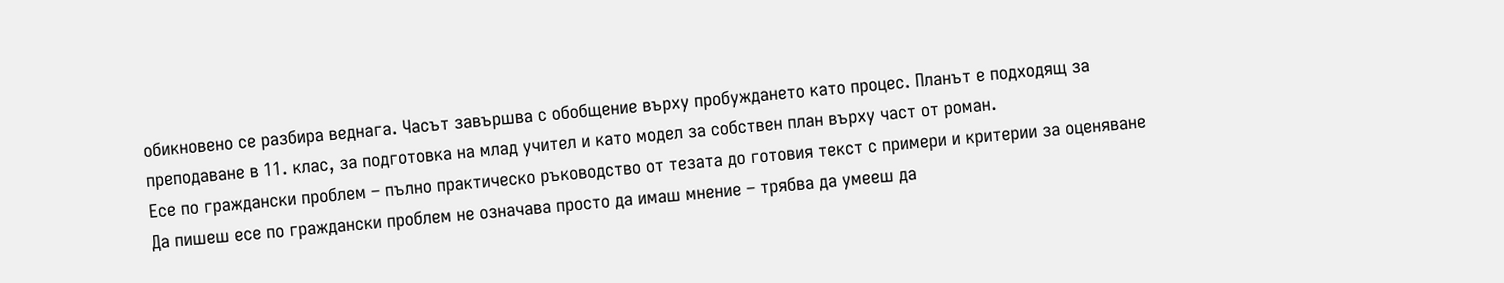обикновено се разбира веднага. Часът завършва с обобщение върху пробуждането като процес. Планът е подходящ за преподаване в 11. клас, за подготовка на млад учител и като модел за собствен план върху част от роман.
Есе по граждански проблем – пълно практическо ръководство от тезата до готовия текст с примери и критерии за оценяване
Да пишеш есе по граждански проблем не означава просто да имаш мнение – трябва да умееш да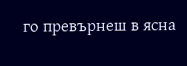го превърнеш в ясна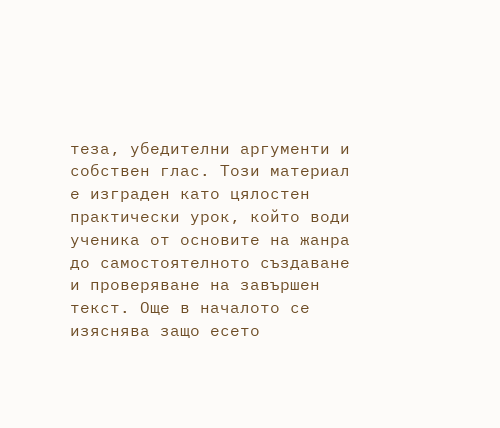теза, убедителни аргументи и собствен глас. Този материал е изграден като цялостен практически урок, който води ученика от основите на жанра до самостоятелното създаване и проверяване на завършен текст. Още в началото се изяснява защо есето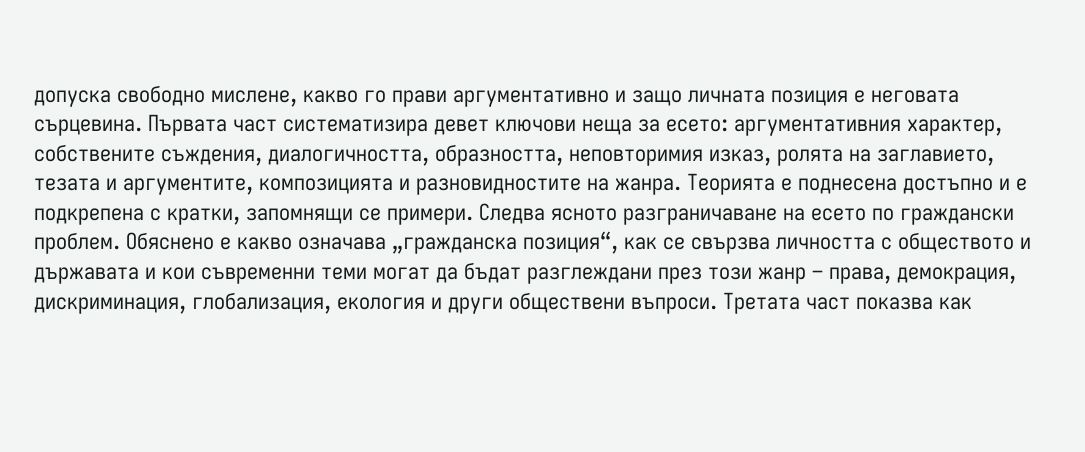допуска свободно мислене, какво го прави аргументативно и защо личната позиция е неговата сърцевина. Първата част систематизира девет ключови неща за есето: аргументативния характер, собствените съждения, диалогичността, образността, неповторимия изказ, ролята на заглавието, тезата и аргументите, композицията и разновидностите на жанра. Теорията е поднесена достъпно и е подкрепена с кратки, запомнящи се примери. Следва ясното разграничаване на есето по граждански проблем. Обяснено е какво означава „гражданска позиция“, как се свързва личността с обществото и държавата и кои съвременни теми могат да бъдат разглеждани през този жанр – права, демокрация, дискриминация, глобализация, екология и други обществени въпроси. Третата част показва как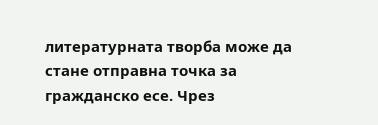литературната творба може да стане отправна точка за гражданско есе. Чрез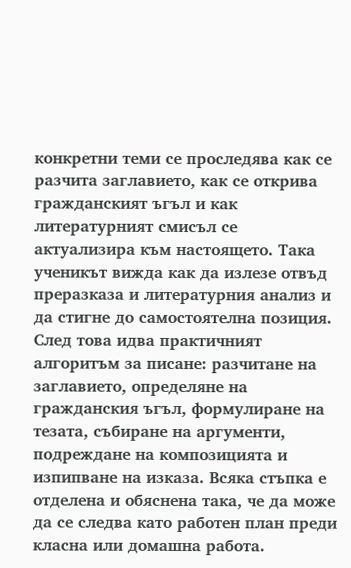конкретни теми се проследява как се разчита заглавието, как се открива гражданският ъгъл и как литературният смисъл се актуализира към настоящето. Така ученикът вижда как да излезе отвъд преразказа и литературния анализ и да стигне до самостоятелна позиция. След това идва практичният алгоритъм за писане: разчитане на заглавието, определяне на гражданския ъгъл, формулиране на тезата, събиране на аргументи, подреждане на композицията и изпипване на изказа. Всяка стъпка е отделена и обяснена така, че да може да се следва като работен план преди класна или домашна работа.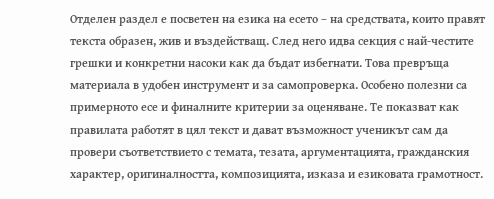Отделен раздел е посветен на езика на есето – на средствата, които правят текста образен, жив и въздействащ. След него идва секция с най-честите грешки и конкретни насоки как да бъдат избегнати. Това превръща материала в удобен инструмент и за самопроверка. Особено полезни са примерното есе и финалните критерии за оценяване. Те показват как правилата работят в цял текст и дават възможност ученикът сам да провери съответствието с темата, тезата, аргументацията, гражданския характер, оригиналността, композицията, изказа и езиковата грамотност.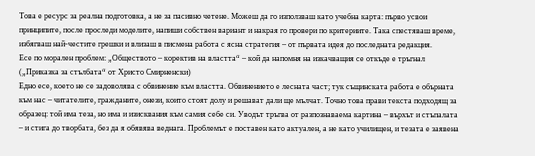Това е ресурс за реална подготовка, а не за пасивно четене. Можеш да го използваш като учебна карта: първо усвои принципите, после проследи моделите, напиши собствен вариант и накрая го провери по критериите. Така спестяваш време, избягваш най-честите грешки и влизаш в писмена работа с ясна стратегия – от първата идея до последната редакция.
Есе по морален проблем: „Обществото – коректив на властта“ – кой да напомня на изкачващия се откъде е тръгнал („Приказка за стълбата“ от Христо Смирненски)
Едно есе, което не се задоволява с обвинение към властта. Обвинението е лесната част; тук същинската работа е обърната към нас – читателите, гражданите, онези, които стоят долу и решават дали ще мълчат. Точно това прави текста подходящ за образец: той има теза, но има и изисквания към самия себе си. Уводът тръгва от разпознаваема картина – върхът и стъпалата – и стига до творбата, без да я обявява веднага. Проблемът е поставен като актуален, а не като училищен, и тезата е заявена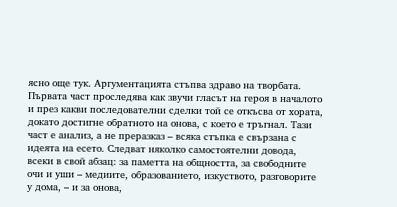ясно още тук. Аргументацията стъпва здраво на творбата. Първата част проследява как звучи гласът на героя в началото и през какви последователни сделки той се откъсва от хората, докато достигне обратното на онова, с което е тръгнал. Тази част е анализ, а не преразказ – всяка стъпка е свързана с идеята на есето. Следват няколко самостоятелни довода, всеки в свой абзац: за паметта на общността, за свободните очи и уши – медиите, образованието, изкуството, разговорите у дома, – и за онова,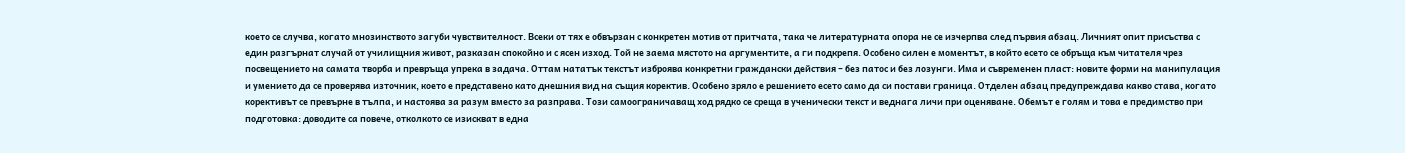което се случва, когато мнозинството загуби чувствителност. Всеки от тях е обвързан с конкретен мотив от притчата, така че литературната опора не се изчерпва след първия абзац. Личният опит присъства с един разгърнат случай от училищния живот, разказан спокойно и с ясен изход. Той не заема мястото на аргументите, а ги подкрепя. Особено силен е моментът, в който есето се обръща към читателя чрез посвещението на самата творба и превръща упрека в задача. Оттам нататък текстът изброява конкретни граждански действия – без патос и без лозунги. Има и съвременен пласт: новите форми на манипулация и умението да се проверява източник, което е представено като днешния вид на същия коректив. Особено зряло е решението есето само да си постави граница. Отделен абзац предупреждава какво става, когато корективът се превърне в тълпа, и настоява за разум вместо за разправа. Този самоограничаващ ход рядко се среща в ученически текст и веднага личи при оценяване. Обемът е голям и това е предимство при подготовка: доводите са повече, отколкото се изискват в една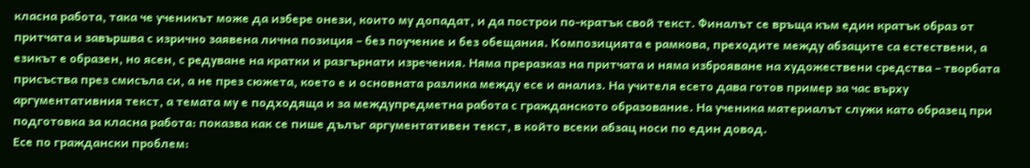класна работа, така че ученикът може да избере онези, които му допадат, и да построи по-кратък свой текст. Финалът се връща към един кратък образ от притчата и завършва с изрично заявена лична позиция – без поучение и без обещания. Композицията е рамкова, преходите между абзаците са естествени, а езикът е образен, но ясен, с редуване на кратки и разгърнати изречения. Няма преразказ на притчата и няма изброяване на художествени средства – творбата присъства през смисъла си, а не през сюжета, което е и основната разлика между есе и анализ. На учителя есето дава готов пример за час върху аргументативния текст, а темата му е подходяща и за междупредметна работа с гражданското образование. На ученика материалът служи като образец при подготовка за класна работа: показва как се пише дълъг аргументативен текст, в който всеки абзац носи по един довод.
Есе по граждански проблем: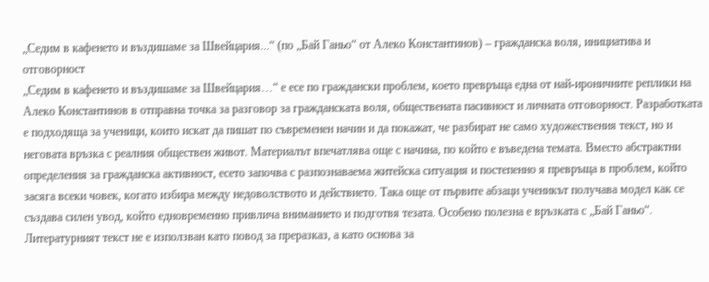„Седим в кафенето и въздишаме за Швейцария...“ (по „Бай Ганьо“ от Алеко Константинов) – гражданска воля, инициатива и отговорност
„Седим в кафенето и въздишаме за Швейцария…“ е есе по граждански проблем, което превръща една от най-ироничните реплики на Алеко Константинов в отправна точка за разговор за гражданската воля, обществената пасивност и личната отговорност. Разработката е подходяща за ученици, които искат да пишат по съвременен начин и да покажат, че разбират не само художествения текст, но и неговата връзка с реалния обществен живот. Материалът впечатлява още с начина, по който е въведена темата. Вместо абстрактни определения за гражданска активност, есето започва с разпознаваема житейска ситуация и постепенно я превръща в проблем, който засяга всеки човек, когато избира между недоволството и действието. Така още от първите абзаци ученикът получава модел как се създава силен увод, който едновременно привлича вниманието и подготвя тезата. Особено полезна е връзката с „Бай Ганьо“. Литературният текст не е използван като повод за преразказ, а като основа за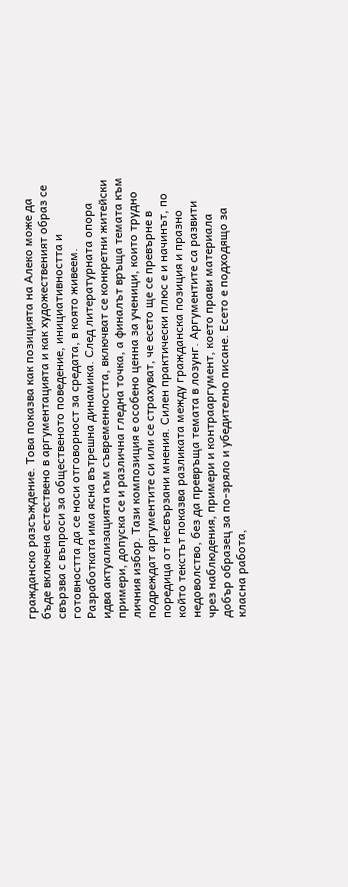гражданско разсъждение. Това показва как позицията на Алеко може да бъде включена естествено в аргументацията и как художественият образ се свързва с въпроси за общественото поведение, инициативността и готовността да се носи отговорност за средата, в която живеем. Разработката има ясна вътрешна динамика. След литературната опора идва актуализацията към съвременността, включват се конкретни житейски примери, допуска се и различна гледна точка, а финалът връща темата към личния избор. Тази композиция е особено ценна за ученици, които трудно подреждат аргументите си или се страхуват, че есето ще се превърне в поредица от несвързани мнения. Силен практически плюс е и начинът, по който текстът показва разликата между гражданска позиция и празно недоволство, без да превръща темата в лозунг. Аргументите са развити чрез наблюдения, примери и контрааргумент, което прави материала добър образец за по-зряло и убедително писане. Есето е подходящо за класна работа,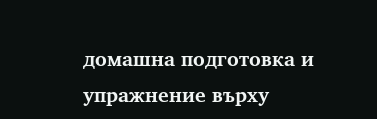домашна подготовка и упражнение върху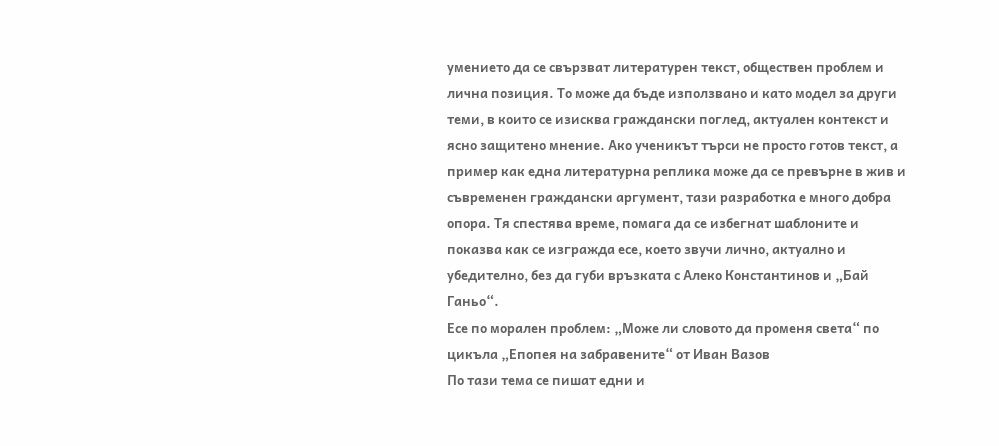умението да се свързват литературен текст, обществен проблем и лична позиция. То може да бъде използвано и като модел за други теми, в които се изисква граждански поглед, актуален контекст и ясно защитено мнение. Ако ученикът търси не просто готов текст, а пример как една литературна реплика може да се превърне в жив и съвременен граждански аргумент, тази разработка е много добра опора. Тя спестява време, помага да се избегнат шаблоните и показва как се изгражда есе, което звучи лично, актуално и убедително, без да губи връзката с Алеко Константинов и „Бай Ганьо“.
Есе по морален проблем: „Може ли словото да променя света“ по цикъла „Епопея на забравените“ от Иван Вазов
По тази тема се пишат едни и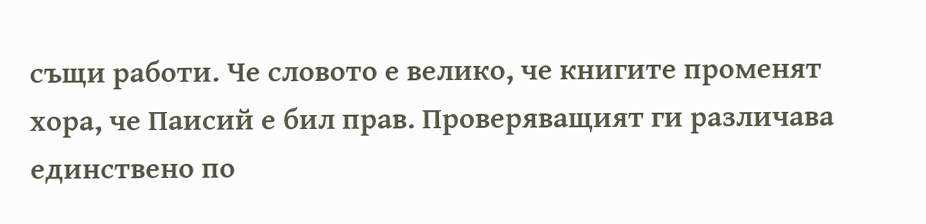същи работи. Че словото е велико, че книгите променят хора, че Паисий е бил прав. Проверяващият ги различава единствено по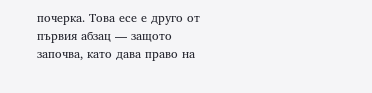почерка. Това есе е друго от първия абзац — защото започва, като дава право на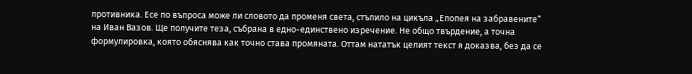противника. Есе по въпроса може ли словото да променя света, стъпило на цикъла „Епопея на забравените“ на Иван Вазов. Ще получите теза, събрана в едно-единствено изречение. Не общо твърдение, а точна формулировка, която обяснява как точно става промяната. Оттам нататък целият текст я доказва, без да се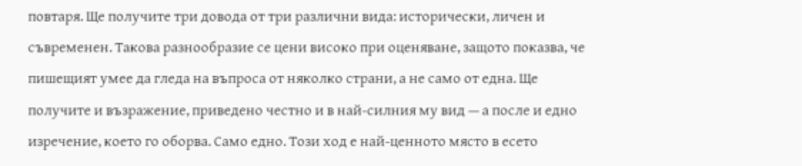повтаря. Ще получите три довода от три различни вида: исторически, личен и съвременен. Такова разнообразие се цени високо при оценяване, защото показва, че пишещият умее да гледа на въпроса от няколко страни, а не само от една. Ще получите и възражение, приведено честно и в най-силния му вид — а после и едно изречение, което го оборва. Само едно. Този ход е най-ценното място в есето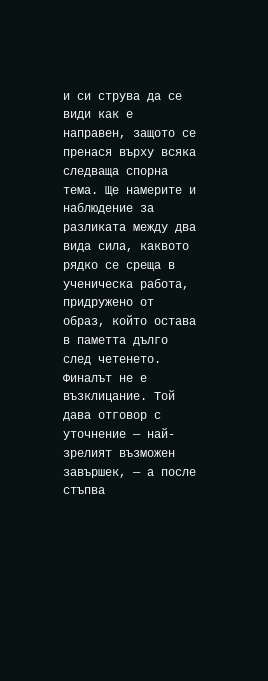и си струва да се види как е направен, защото се пренася върху всяка следваща спорна тема. Ще намерите и наблюдение за разликата между два вида сила, каквото рядко се среща в ученическа работа, придружено от образ, който остава в паметта дълго след четенето. Финалът не е възклицание. Той дава отговор с уточнение — най-зрелият възможен завършек, — а после стъпва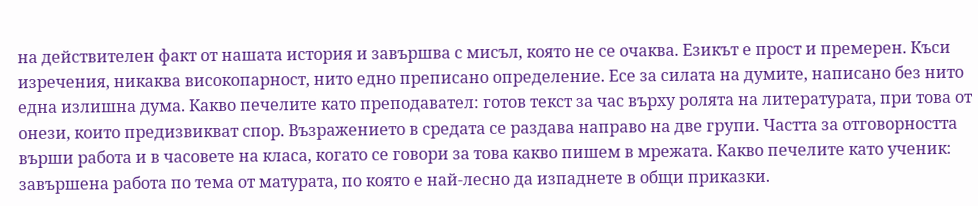на действителен факт от нашата история и завършва с мисъл, която не се очаква. Езикът е прост и премерен. Къси изречения, никаква високопарност, нито едно преписано определение. Есе за силата на думите, написано без нито една излишна дума. Какво печелите като преподавател: готов текст за час върху ролята на литературата, при това от онези, които предизвикват спор. Възражението в средата се раздава направо на две групи. Частта за отговорността върши работа и в часовете на класа, когато се говори за това какво пишем в мрежата. Какво печелите като ученик: завършена работа по тема от матурата, по която е най-лесно да изпаднете в общи приказки.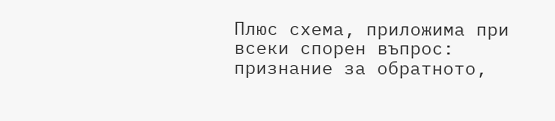Плюс схема, приложима при всеки спорен въпрос: признание за обратното,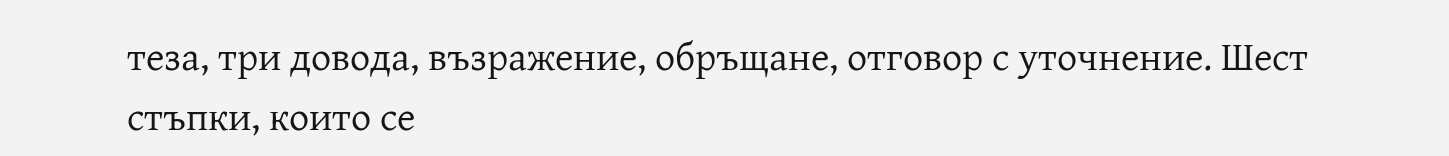теза, три довода, възражение, обръщане, отговор с уточнение. Шест стъпки, които се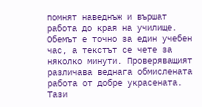помнят наведнъж и вършат работа до края на училище. Обемът е точно за един учебен час, а текстът се чете за няколко минути. Проверяващият различава веднага обмислената работа от добре украсената. Тази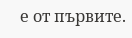е от първите.